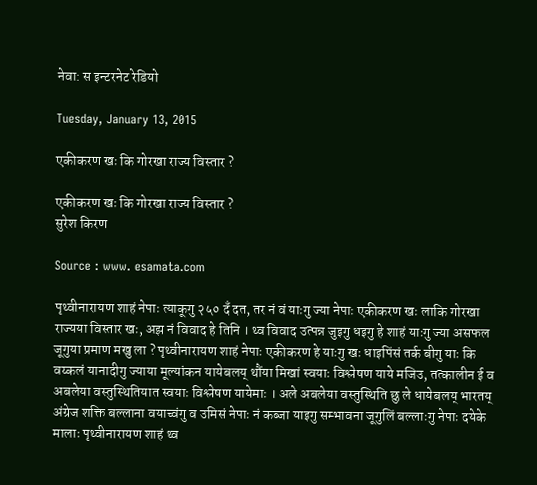नेवा: स इन्टरनेट रेडियो

Tuesday, January 13, 2015

एकीकरण खः कि गोरखा राज्य विस्तार ?

एकीकरण खः कि गोरखा राज्य विस्तार ?
सुरेश किरण

Source : www. esamata.com

पृथ्वीनारायण शाहं नेपाः त्याकूगु २५० दँ दत, तर नं वं याःगु ज्या नेपाः एकीकरण खः लाकि गोरखा राज्यया विस्तार खः, अझ नं विवाद हे तिनि । थ्व विवाद उत्पन्न जुइगु धइगु हे शाहं याःगु ज्या असफल जूगुया प्रमाण मखु ला ? पृथ्वीनारायण शाहं नेपाः एकीकरण हे याःगु खः धाइपिंसं तर्क बीगु याः कि वय्कलं यानादीगु ज्याया मूल्यांकन यायेबलय् थौंया मिखां स्वयाः विश्लेषण याये मजिउ, तत्कालीन ई व अबलेया वस्तुस्थितियात स्वयाः विश्लेषण यायेमाः । अले अबलेया वस्तुस्थिति छु ले धायेबलय् भारतय् अंग्रेज शक्ति बल्लाना वयाच्वंगु व उमिसं नेपाः नं कब्जा याइगु सम्भावना जूगुलिं बल्लाःगु नेपाः दयेके मालाः पृथ्वीनारायण शाहं थ्व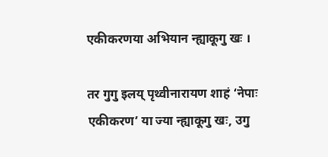एकीकरणया अभियान न्ह्याकूगु खः ।

तर गुगु इलय् पृथ्वीनारायण शाहं ‘नेपाः एकीकरण’ या ज्या न्ह्याकूगु खः, उगु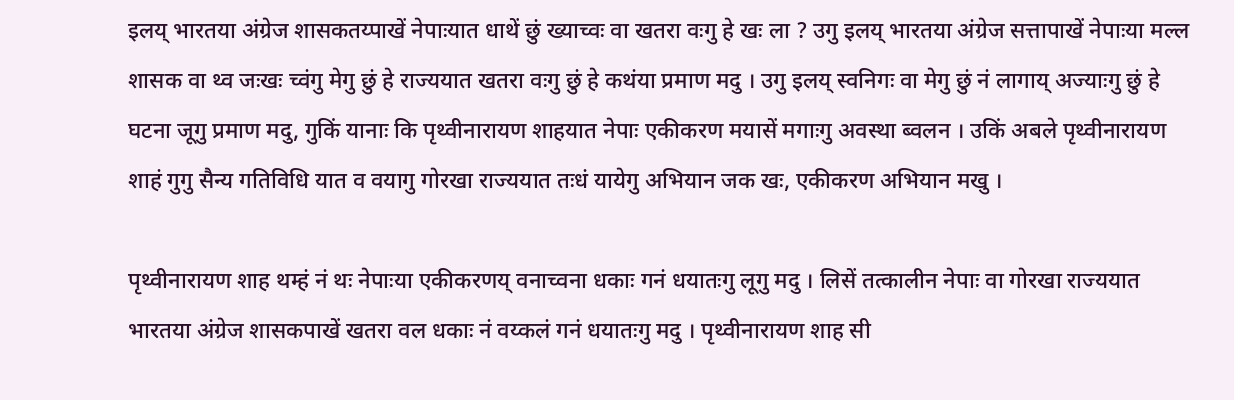इलय् भारतया अंग्रेज शासकतय्पाखें नेपाःयात धाथें छुं ख्याच्वः वा खतरा वःगु हे खः ला ? उगु इलय् भारतया अंग्रेज सत्तापाखें नेपाःया मल्ल शासक वा थ्व जःखः च्वंगु मेगु छुं हे राज्ययात खतरा वःगु छुं हे कथंया प्रमाण मदु । उगु इलय् स्वनिगः वा मेगु छुं नं लागाय् अज्याःगु छुं हे घटना जूगु प्रमाण मदु, गुकिं यानाः कि पृथ्वीनारायण शाहयात नेपाः एकीकरण मयासें मगाःगु अवस्था ब्वलन । उकिं अबले पृथ्वीनारायण शाहं गुगु सैन्य गतिविधि यात व वयागु गोरखा राज्ययात तःधं यायेगु अभियान जक खः, एकीकरण अभियान मखु ।

पृथ्वीनारायण शाह थम्हं नं थः नेपाःया एकीकरणय् वनाच्वना धकाः गनं धयातःगु लूगु मदु । लिसें तत्कालीन नेपाः वा गोरखा राज्ययात भारतया अंग्रेज शासकपाखें खतरा वल धकाः नं वय्कलं गनं धयातःगु मदु । पृथ्वीनारायण शाह सी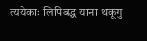त्ययेकाः लिपिबद्ध याना थकूगु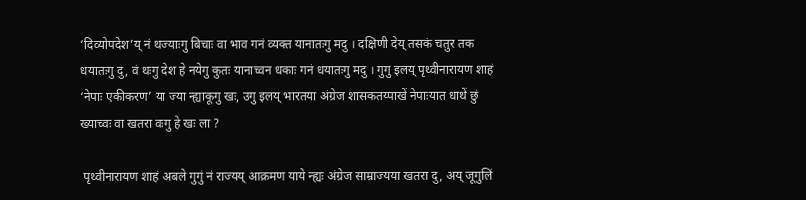‘दिव्योपदेश’य् नं थज्याःगु बिचाः वा भाव गनं व्यक्त यानातःगु मदु । दक्षिणी देय् तसकं चतुर तक धयातःगु दु, वं थःगु देश हे नयेगु कुतः यानाच्वन धकाः गनं धयातःगु मदु । गुगु इलय् पृथ्वीनारायण शाहं ‘नेपाः एकीकरण’ या ज्या न्ह्याकूगु खः, उगु इलय् भारतया अंग्रेज शासकतय्पाखें नेपाःयात धाथें छुं ख्याच्वः वा खतरा वःगु हे खः ला ?

 पृथ्वीनारायण शाहं अबले गुगुं नं राज्यय् आक्रमण याये न्ह्यः अंग्रेज साम्राज्यया खतरा दु, अय् जूगुलिं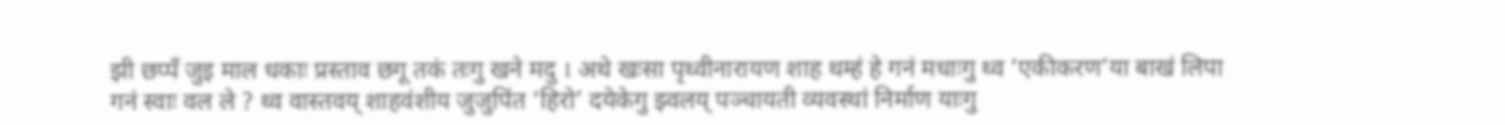झी छप्पँ जुइ माल धकाः प्रस्ताव छगू तकं तःगु खने मदु । अथे खःसा पृथ्वीनारायण शाह थम्हं हे गनं मधाःगु थ्व ‘एकीकरण’या बाखं लिपा गनं स्वाः वल ले ? थ्व वास्तवय् शाहवंशीय जुजुपिंत ‘हिरो’ दयेकेगु झ्वलय् पञ्चायती व्यवस्थां निर्माण याःगु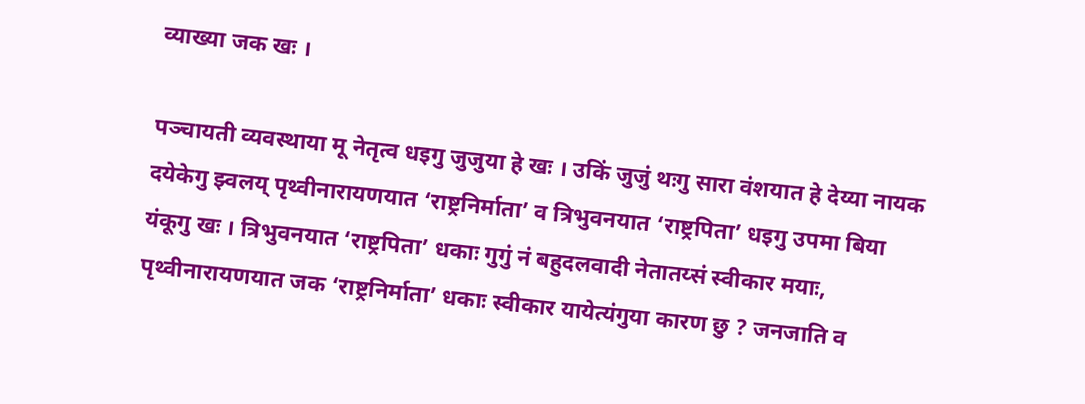व्याख्या जक खः ।

पञ्चायती व्यवस्थाया मू नेतृत्व धइगु जुजुया हे खः । उकिं जुजुं थःगु सारा वंशयात हे देय्या नायक दयेकेगु झ्वलय् पृथ्वीनारायणयात ‘राष्ट्रनिर्माता’ व त्रिभुवनयात ‘राष्ट्रपिता’ धइगु उपमा बिया यंकूगु खः । त्रिभुवनयात ‘राष्ट्रपिता’ धकाः गुगुं नं बहुदलवादी नेतातय्सं स्वीकार मयाः, पृथ्वीनारायणयात जक ‘राष्ट्रनिर्माता’ धकाः स्वीकार यायेत्यंगुया कारण छु ? जनजाति व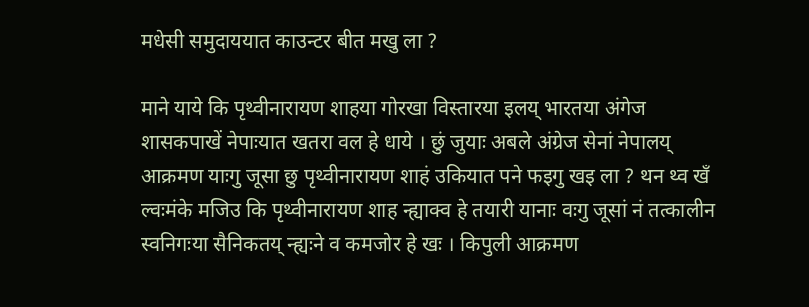मधेसी समुदाययात काउन्टर बीत मखु ला ?

माने याये कि पृथ्वीनारायण शाहया गोरखा विस्तारया इलय् भारतया अंगेज शासकपाखें नेपाःयात खतरा वल हे धाये । छुं जुयाः अबले अंग्रेज सेनां नेपालय् आक्रमण याःगु जूसा छु पृथ्वीनारायण शाहं उकियात पने फइगु खइ ला ? थन थ्व खँ ल्वःमंके मजिउ कि पृथ्वीनारायण शाह न्ह्याक्व हे तयारी यानाः वःगु जूसां नं तत्कालीन स्वनिगःया सैनिकतय् न्ह्यःने व कमजोर हे खः । किपुली आक्रमण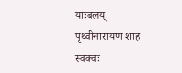याःबलय् पृथ्वीनारायण शाह स्वक्वः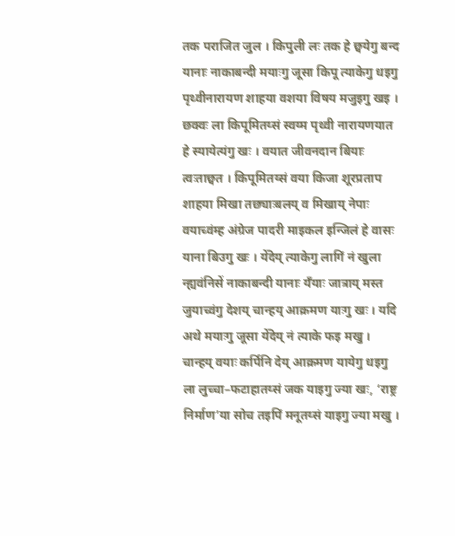तक पराजित जुल । किपुली लः तक हे छ्वयेगु बन्द यानाः नाकाबन्दी मयाःगु जूसा किपू त्याकेगु धइगु पृथ्वीनारायण शाहया वशया विषय मजुइगु खइ । छक्वः ला किपूमितय्सं स्वय्म पृथ्वी नारायणयात हे स्यायेत्यंगु खः । वयात जीवनदान बियाः त्वःताछ्वत । किपूमितय्सं वया किजा शूरप्रताप शाहया मिखा तछ्याःबलय् व मिखाय् नेपाः वयाच्वंम्ह अंग्रेज पादरी माइकल इन्जिलं हे वासः याना बिउगु खः । येँदेय् त्याकेगु लागिं नं खुला न्ह्यवंनिसें नाकाबन्दी यानाः यँयाः जात्राय् मस्त जुयाच्वंगु देशय् चान्हय् आक्रमण याःगु खः । यदि अथे मयाःगु जूसा येँदेय् नं त्याके फइ मखु । चान्हय् वयाः कर्पिनि देय् आक्रमण यायेगु धइगु ला लुच्चा–फटाहातय्सं जक याइगु ज्या खः, ‘राष्ट्र निर्माण’या सोच तइपिं मनूतय्सं याइगु ज्या मखु ।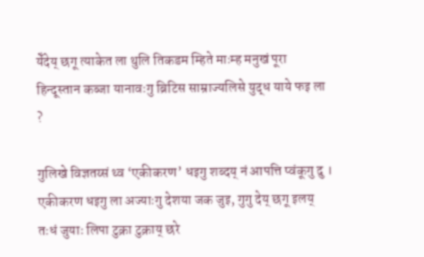येँदेय् छगू त्याकेत ला थुलि तिकडम म्हिते माःम्ह मनुखं पूरा हिन्दूस्तान कब्जा यानावःगु ब्रिटिस साम्राज्यलिसे युद्ध याये फइ ला ?

गुलिखे विज्ञतय्सं थ्व ‘एकीकरण’ धइगु शब्दय् नं आपत्ति प्वंकूगु दु । एकीकरण धइगु ला अज्याःगु देशया जक जुइ, गुगु देय् छगू इलय् तःधं जुयाः लिपा टुक्रा टुक्राय् छरे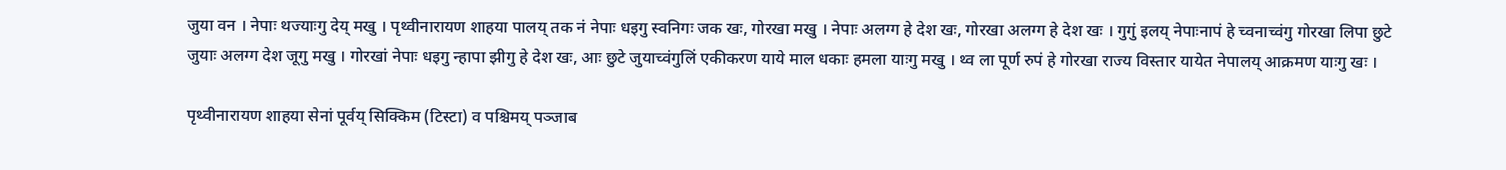जुया वन । नेपाः थज्याःगु देय् मखु । पृथ्वीनारायण शाहया पालय् तक नं नेपाः धइगु स्वनिगः जक खः, गोरखा मखु । नेपाः अलग्ग हे देश खः, गोरखा अलग्ग हे देश खः । गुगुं इलय् नेपाःनापं हे च्वनाच्वंगु गोरखा लिपा छुटे जुयाः अलग्ग देश जूगु मखु । गोरखां नेपाः धइगु न्हापा झीगु हे देश खः, आः छुटे जुयाच्वंगुलिं एकीकरण याये माल धकाः हमला याःगु मखु । थ्व ला पूर्ण रुपं हे गोरखा राज्य विस्तार यायेत नेपालय् आक्रमण याःगु खः ।

पृथ्वीनारायण शाहया सेनां पूर्वय् सिक्किम (टिस्टा) व पश्चिमय् पञ्जाब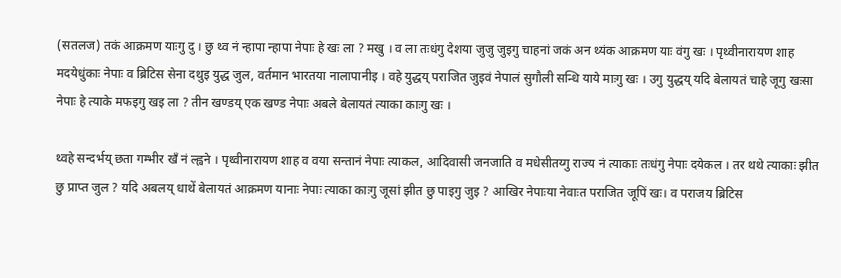(सतलज) तकं आक्रमण याःगु दु । छु थ्व नं न्हापा न्हापा नेपाः हे खः ला ? मखु । व ला तःधंगु देशया जुजु जुइगु चाहनां जकं अन थ्यंक आक्रमण याः वंगु खः । पृथ्वीनारायण शाह मदयेधुंकाः नेपाः व ब्रिटिस सेना दथुइ युद्ध जुल, वर्तमान भारतया नालापानीइ । वहे युद्धय् पराजित जुइवं नेपालं सुगौली सन्धि याये माःगु खः । उगु युद्धय् यदि बेलायतं चाहे जूगु खःसा नेपाः हे त्याके मफइगु खइ ला ? तीन खण्डय् एक खण्ड नेपाः अबले बेलायतं त्याका काःगु खः ।

थ्वहे सन्दर्भय् छता गम्भीर खँ नं ल्ह्वने । पृथ्वीनारायण शाह व वया सन्तानं नेपाः त्याकल, आदिवासी जनजाति व मधेसीतय्गु राज्य नं त्याकाः तःधंगु नेपाः दयेकल । तर थथे त्याकाः झीत छु प्राप्त जुल ? यदि अबलय् धाथें बेलायतं आक्रमण यानाः नेपाः त्याका काःगु जूसां झीत छु पाइगु जुइ ? आखिर नेपाःया नेवाःत पराजित जूपिं खः। व पराजय ब्रिटिस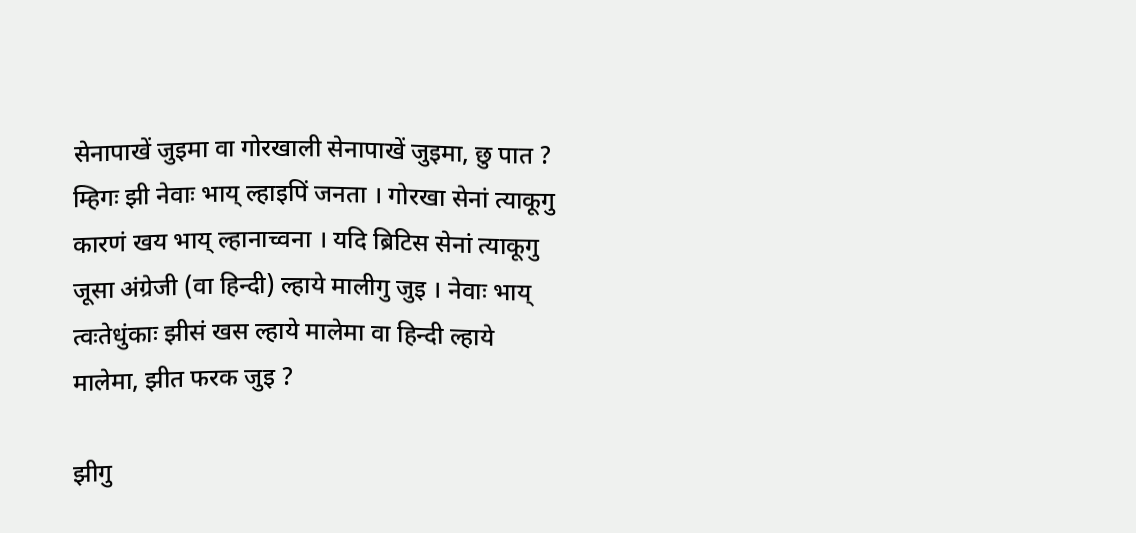सेनापाखें जुइमा वा गोरखाली सेनापाखें जुइमा, छु पात ? म्हिगः झी नेवाः भाय् ल्हाइपिं जनता । गोरखा सेनां त्याकूगु कारणं खय भाय् ल्हानाच्वना । यदि ब्रिटिस सेनां त्याकूगु जूसा अंग्रेजी (वा हिन्दी) ल्हाये मालीगु जुइ । नेवाः भाय् त्वःतेधुंकाः झीसं खस ल्हाये मालेमा वा हिन्दी ल्हाये मालेमा, झीत फरक जुइ ?

झीगु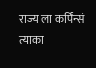राज्य ला कर्पिंन्सं त्याका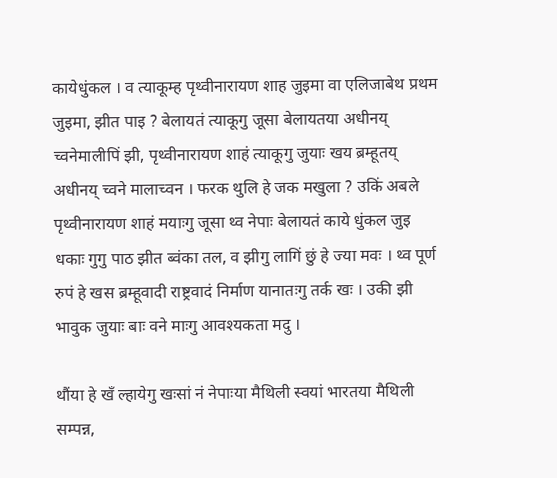कायेधुंकल । व त्याकूम्ह पृथ्वीनारायण शाह जुइमा वा एलिजाबेथ प्रथम जुइमा, झीत पाइ ? बेलायतं त्याकूगु जूसा बेलायतया अधीनय् च्वनेमालीपिं झी, पृथ्वीनारायण शाहं त्याकूगु जुयाः खय ब्रम्हूतय् अधीनय् च्वने मालाच्वन । फरक थुलि हे जक मखुला ? उकिं अबले पृथ्वीनारायण शाहं मयाःगु जूसा थ्व नेपाः बेलायतं काये धुंकल जुइ धकाः गुगु पाठ झीत ब्वंका तल, व झीगु लागिं छुं हे ज्या मवः । थ्व पूर्ण रुपं हे खस ब्रम्हूवादी राष्ट्रवादं निर्माण यानातःगु तर्क खः । उकी झी भावुक जुयाः बाः वने माःगु आवश्यकता मदु ।

थौंया हे खँ ल्हायेगु खःसां नं नेपाःया मैथिली स्वयां भारतया मैथिली सम्पन्न,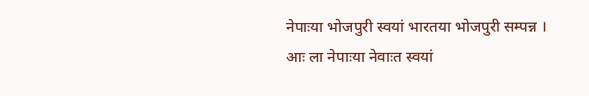नेपाःया भोजपुरी स्वयां भारतया भोजपुरी सम्पन्न । आः ला नेपाःया नेवाःत स्वयां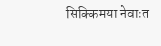सिक्किमया नेवाःत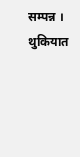सम्पन्न । थुकियात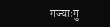गज्याःगु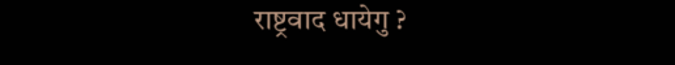राष्ट्रवाद धायेगु ?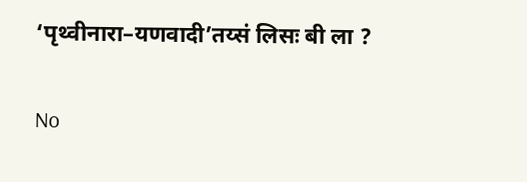‘पृथ्वीनारा–यणवादी’तय्सं लिसः बी ला ?

No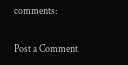comments:

Post a Comment